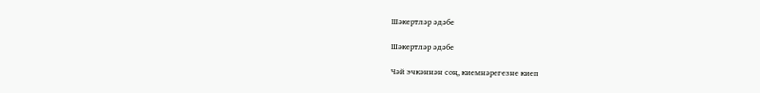Шәкертләр әдәбе

Шәкертләр әдәбе

Чәй эчкәннән соң, киемнәрегезне киеп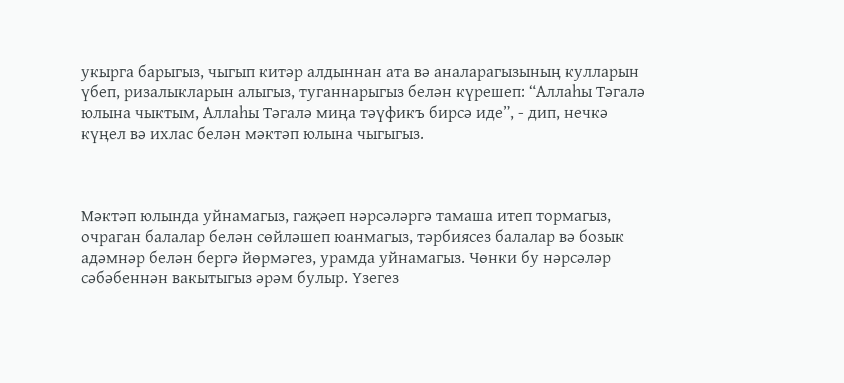укырга барыгыз, чыгып китәр алдыннан ата вә аналарагызының кулларын үбеп, ризалыкларын алыгыз, туганнарыгыз белән күрешеп: “Аллаһы Тәгалә юлына чыктым, Аллаһы Тәгалә миңа тәүфикъ бирсә иде”, - дип, нечкә күңел вә ихлас белән мәктәп юлына чыгыгыз.



Мәктәп юлында уйнамагыз, гаҗәеп нәрсәләргә тамаша итеп тормагыз, очраган балалар белән сөйләшеп юанмагыз, тәрбиясез балалар вә бозык адәмнәр белән бергә йөрмәгез, урамда уйнамагыз. Чөнки бу нәрсәләр сәбәбеннән вакытыгыз әрәм булыр. Үзегез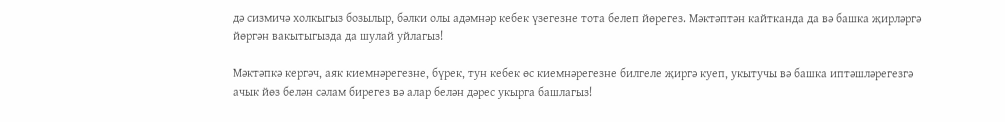дә сизмичә холкыгыз бозылыр, бәлки олы адәмнәр кебек үзегезне тота белеп йөрегез. Мәктәптән кайтканда да вә башка җирләргә йөргән вакытыгызда да шулай уйлагыз!

Мәктәпкә кергәч, аяк киемнәрегезне, бүрек, тун кебек өс киемнәрегезне билгеле җиргә куеп, укытучы вә башка иптәшләрегезгә ачык йөз белән сәлам бирегез вә алар белән дәрес укырга башлагыз!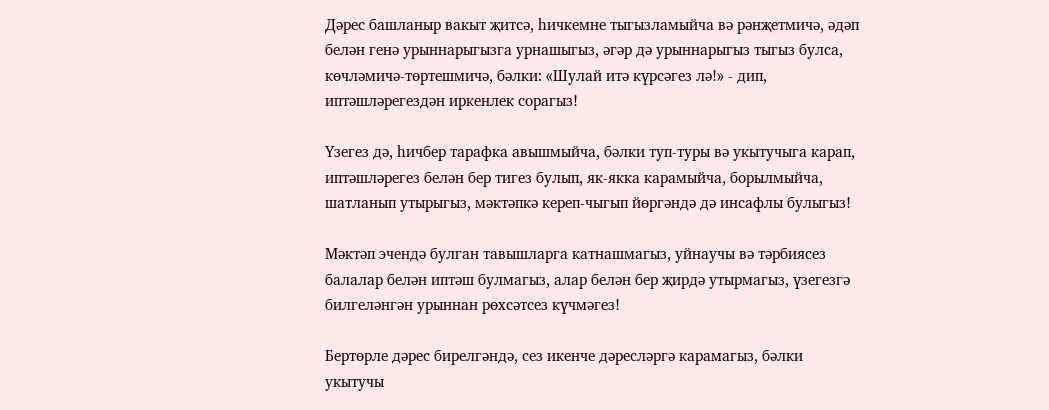Дәрес башланыр вакыт җитсә, һичкемне тыгызламыйча вә рәнҗетмичә, әдәп белән генә урыннарыгызга урнашыгыз, әгәр дә урыннарыгыз тыгыз булса, көчләмичә-төртешмичә, бәлки: «Шулай итә күрсәгез лә!» - дип, иптәшләрегездән иркенлек сорагыз!

Үзегез дә, һичбер тарафка авышмыйча, бәлки туп-туры вә укытучыга карап, иптәшләрегез белән бер тигез булып, як-якка карамыйча, борылмыйча, шатланып утырыгыз, мәктәпкә кереп-чыгып йөргәндә дә инсафлы булыгыз!

Мәктәп эчендә булган тавышларга катнашмагыз, уйнаучы вә тәрбиясез балалар белән иптәш булмагыз, алар белән бер җирдә утырмагыз, үзегезгә билгеләнгән урыннан рөхсәтсез күчмәгез!

Бертөрле дәрес бирелгәндә, сез икенче дәресләргә карамагыз, бәлки укытучы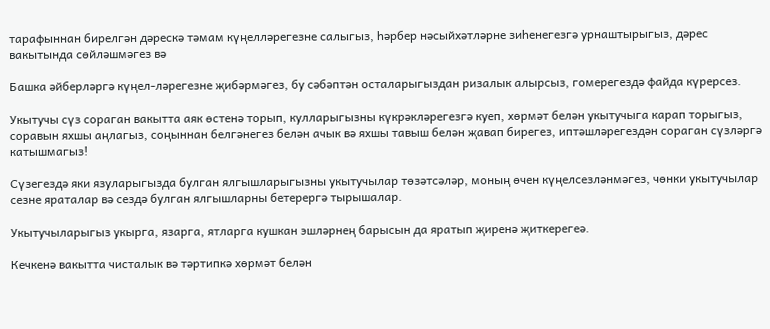тарафыннан бирелгән дәрескә тәмам күңелләрегезне салыгыз, һәрбер нәсыйхәтләрне зиһенегезгә урнаштырыгыз, дәрес вакытында сөйләшмәгез вә

Башка әйберләргә күңел-ләрегезне җибәрмәгез, бу сәбәптән осталарыгыздан ризалык алырсыз, гомерегездә файда күрерсез.

Укытучы сүз сораган вакытта аяк өстенә торып, кулларыгызны күкрәкләрегезгә куеп, хөрмәт белән укытучыга карап торыгыз, соравын яхшы аңлагыз, соңыннан белгәнегез белән ачык вә яхшы тавыш белән җавап бирегез, иптәшләрегездән сораган сүзләргә катышмагыз!

Сүзегездә яки язуларыгызда булган ялгышларыгызны укытучылар төзәтсәләр, моның өчен күңелсезләнмәгез, чөнки укытучылар сезне яраталар вә сездә булган ялгышларны бетерергә тырышалар.

Укытучыларыгыз укырга, язарга, ятларга кушкан эшләрнең барысын да яратып җиренә җиткерегеә.

Кечкенә вакытта чисталык вә тәртипкә хөрмәт белән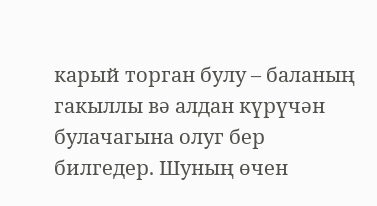карый торган булу – баланың гакыллы вә алдан күрүчән булачагына олуг бер билгедер. Шуның өчен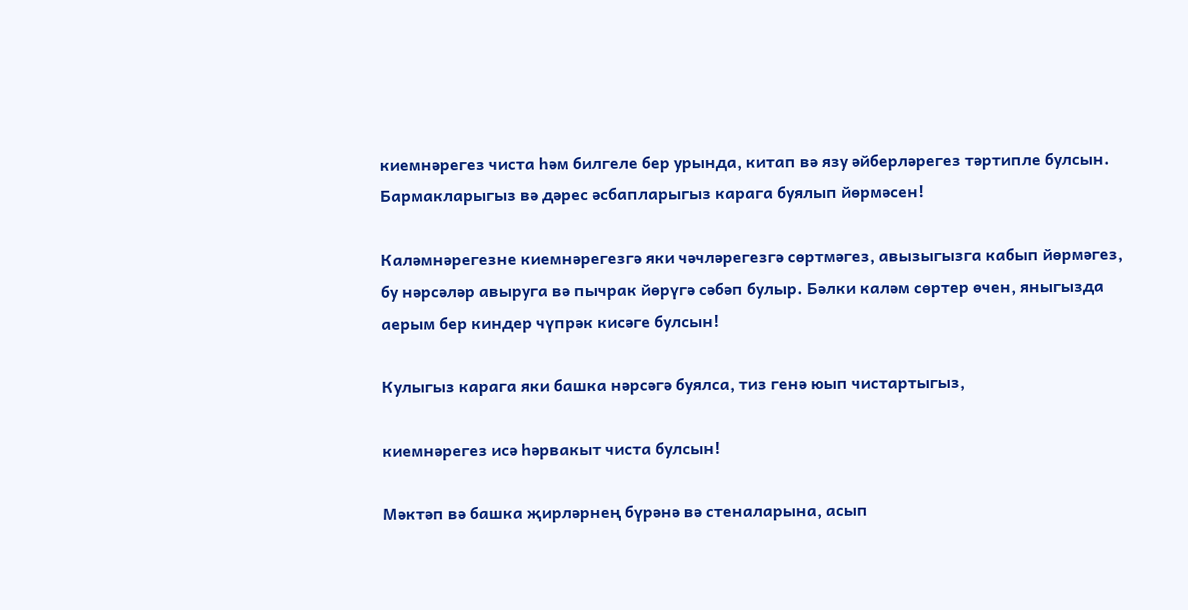киемнәрегез чиста һәм билгеле бер урында, китап вә язу әйберләрегез тәртипле булсын. Бармакларыгыз вә дәрес әсбапларыгыз карага буялып йөрмәсен!

Каләмнәрегезне киемнәрегезгә яки чәчләрегезгә сөртмәгез, авызыгызга кабып йөрмәгез, бу нәрсәләр авыруга вә пычрак йөрүгә сәбәп булыр. Бәлки каләм сөртер өчен, яныгызда аерым бер киндер чүпрәк кисәге булсын!

Кулыгыз карага яки башка нәрсәгә буялса, тиз генә юып чистартыгыз,

киемнәрегез исә һәрвакыт чиста булсын!

Мәктәп вә башка җирләрнең бүрәнә вә стеналарына, асып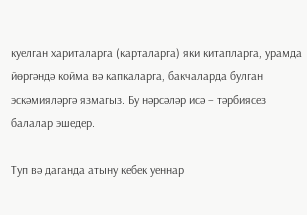куелган хариталарга (карталарга) яки китапларга, урамда йөргәндә койма вә капкаларга, бакчаларда булган эскәмияләргә язмагыз. Бу нәрсәләр исә – тәрбиясез балалар эшедер.

Туп вә даганда атыну кебек уеннар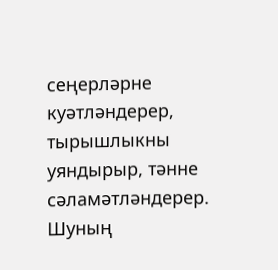сеңерләрне куәтләндерер, тырышлыкны уяндырыр, тәнне сәламәтләндерер. Шуның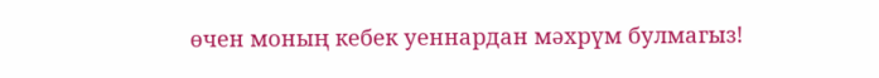өчен моның кебек уеннардан мәхрүм булмагыз!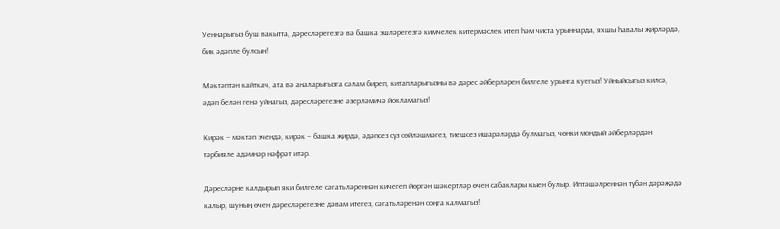Уеннарыгыз буш вакытта, дәресләрегезгә вә башка эшләрегезгә кимчелек китермәслек итеп һәм чиста урыннарда, яхшы һавалы җирләрдә, бик әдәпле булсын!

Мәктәптән кайткач, ата вә аналарыгызга сәлам биреп, китапларыгызны вә дәрес әйберләрен билгеле урынга куегыз! Уйныйсыгыз килсә, әдәп белән генә уйнагыз, дәресләрегезне әзерләмичә йокламагыз!

Кирәк – мәктәп эчендә, кирәк – башка җирдә, әдәпсез сүз сөйләшмәгез, тиешсез ишарәләрдә булмагыз, чөнки мондый әйберләрдән тәрбияле адәмнәр нәфрәт итәр.

Дәресләрне калдырып яки билгеле сәгатьләреннән кичегеп йөргән шәкертләр өчен сабаклары кыен булыр. Иптәшәлреннән түбән дәрәҗәдә калыр, шуның өчен дәресләрегезне дәвам итегез, сәгатьләренән соңга калмагыз!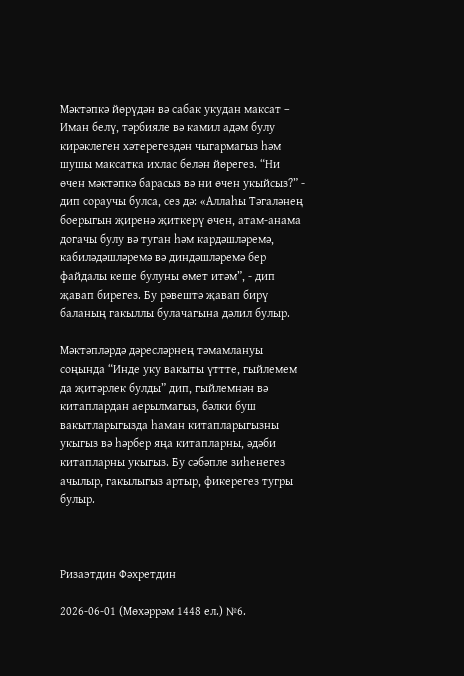Мәктәпкә йөрүдән вә сабак укудан максат – Иман белү, тәрбияле вә камил адәм булу кирәклеген хәтерегездән чыгармагыз һәм шушы максатка ихлас белән йөрегез. “Ни өчен мәктәпкә барасыз вә ни өчен укыйсыз?” - дип сораучы булса, сез дә: «Аллаһы Тәгаләнең боерыгын җиренә җиткерү өчен, атам-анама догачы булу вә туган һәм кардәшләремә, кабиләдәшләремә вә диндәшләремә бер файдалы кеше булуны өмет итәм”, - дип җавап бирегез. Бу рәвештә җавап бирү баланың гакыллы булачагына дәлил булыр.

Мәктәпләрдә дәресләрнең тәмамлануы соңында “Инде уку вакыты үттте, гыйлемем да җитәрлек булды” дип, гыйлемнән вә китаплардан аерылмагыз, бәлки буш вакытларыгызда һаман китапларыгызны укыгыз вә һәрбер яңа китапларны, әдәби китапларны укыгыз. Бу сәбәпле зиһенегез ачылыр, гакылыгыз артыр, фикерегез тугры булыр.



Ризаэтдин Фәхретдин

2026-06-01 (Мөхәррәм 1448 ел.) №6.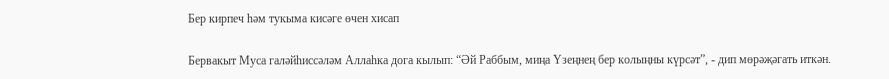Бер кирпеч һәм тукыма кисәге өчен хисап

Бервакыт Муса галәйһиссәләм Аллаһка дога кылып: “Әй Раббым, миңа Үзеңнең бер колыңны күрсәт”, - дип мөрәҗәгать иткән.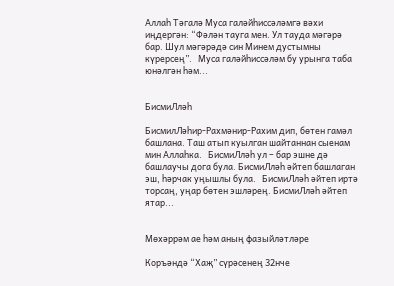Аллаһ Тәгалә Муса галәйһиссәләмгә вәхи иңдергән: “Фәлән тауга мен. Ул тауда мәгәрә бар. Шул мәгәрәдә син Минем дустымны күрерсең”.   Муса галәйһиссәләм бу урынга таба юнәлгән һәм...


БисмиЛләһ

БисмилЛәһир-Рахмәнир-Рахим дип, бөтен гамәл башлана. Таш атып куылган шайтаннан сыенам мин Аллаһка.   БисмиЛләһ ул – бар эшне дә башлаучы дога була. БисмиЛләһ әйтеп башлаган эш, һәрчак уңышлы була.   БисмиЛләһ әйтеп иртә торсаң, уңар бөтен эшләрең. БисмиЛләһ әйтеп ятар...


Мөхәррәм ае һәм аның фазыйләтләре

Коръәндә “Хаҗ” сүрәсенең 32нче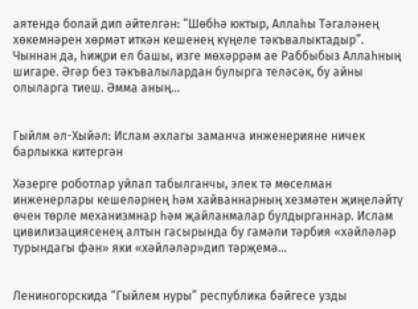аятендә болай дип әйтелгән: “Шөбһә юктыр, Аллаһы Тәгаләнең хөкемнәрен хөрмәт иткән кешенең күңеле тәкъвалыктадыр”.   Чыннан да, һиҗри ел башы, изге мөхәррәм ае Раббыбыз Аллаһның шигаре. Әгәр без тәкъвалылардан булырга теләсәк, бу айны олыларга тиеш. Әмма аның...


Гыйлм әл-Хыйәл: Ислам әхлагы заманча инженерияне ничек барлыкка китергән

Хәзерге роботлар уйлап табылганчы, элек тә мөселман инженерлары кешеләрнең һәм хайваннарның хезмәтен җиңеләйтү өчен төрле механизмнар һәм җайланмалар булдырганнар. Ислам цивилизациясенең алтын гасырында бу гамәли тәрбия «хәйләләр турындагы фән» яки «хәйләләр»дип тәрҗемә...


Лениногорскида “Гыйлем нуры” республика бәйгесе узды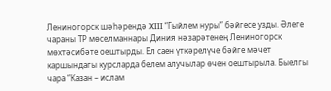Лениногорск шәһәрендә XIII “Гыйлем нуры” бәйгесе узды. Әлеге чараны ТР мөселманнары Диния нәзарәтенең Лениногорск мөхтәсибәте оештырды. Ел саен үткәрелүче бәйге мәчет каршындагы курсларда белем алучылар өчен оештырыла. Быелгы чара “Казан – ислам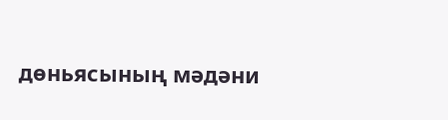дөньясының мәдәни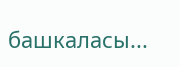башкаласы...